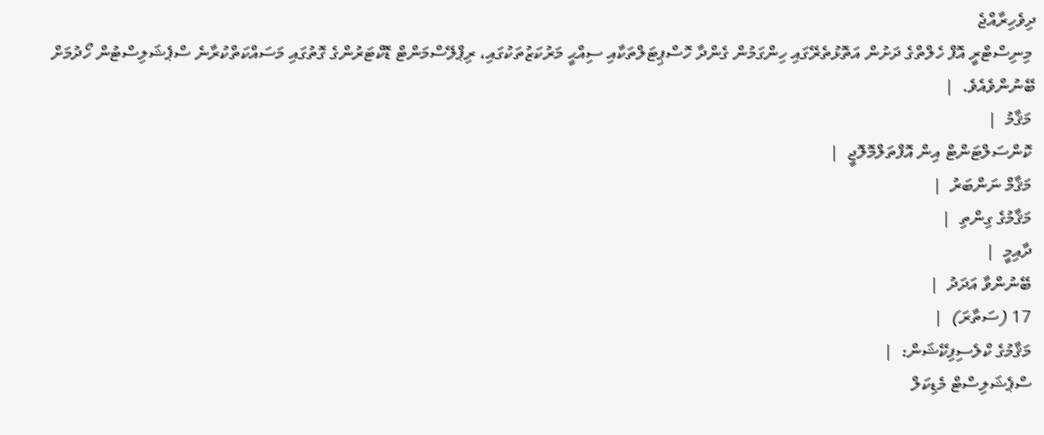ދިވެހިރާއްޖެ
 މިނިސްޓްރީ އޮފް ހެލްތްގެ ދަށުން އަތޮޅުތެރޭގައި ހިންގަމުން ގެންދާ ހޮސްޕިޓަލްތަކާއި ސިއްޙީ މަރުކަޒުތަކުގައި، ރިޕްލޭސްމަންޓް ޑޮކްޓަރުންގެ ގޮތުގައި މަސައްކަތްކުރާނެ ސްޕެޝަލިސްޓުން ހޯދުމަށް ބޭނުންވެއެވެ.  |
 މަޤާމު  |
 ކޮންސަލްޓަންޓް އިން އޮފްތަލްމޮލޮޖީ  |
 މަޤާމް ނަންބަރު  |
 މަޤާމުގެ ގިންތި  |
 ދާއިމީ  |
 ބޭނުންވާ އަދަދު  |
 17 (ސަތާރަ)  |
 މަޤާމުގެ ކްލެސިފިކޭޝަން:  |
 ސްޕެޝަލިސްޓް މެޑިކަލް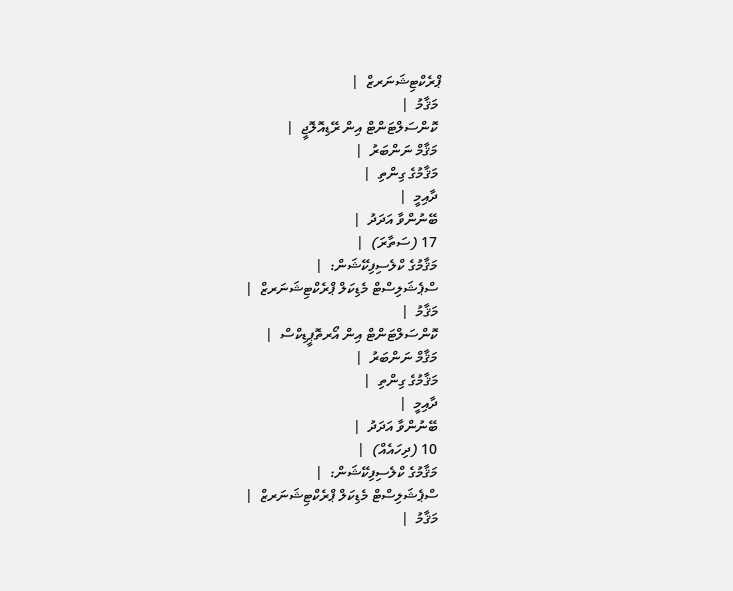ޕްރެކްޓިޝަނަރޒް  |
 މަޤާމު  |
 ކޮންސަލްޓަންޓް އިން ރޭޑިއޮލޮޖީ  |
 މަޤާމް ނަންބަރު  |
 މަޤާމުގެ ގިންތި  |
 ދާއިމީ  |
 ބޭނުންވާ އަދަދު  |
 17 (ސަތާރަ)  |
 މަޤާމުގެ ކްލެސިފިކޭޝަން:  |
 ސްޕެޝަލިސްޓް މެޑިކަލް ޕްރެކްޓިޝަނަރޒް  |
 މަޤާމު  |
 ކޮންސަލްޓަންޓް އިން އޯރތޮޕީޑިކްސް  |
 މަޤާމް ނަންބަރު  |
 މަޤާމުގެ ގިންތި  |
 ދާއިމީ  |
 ބޭނުންވާ އަދަދު  |
 10 (ދިހައެއް)  |
 މަޤާމުގެ ކްލެސިފިކޭޝަން:  |
 ސްޕެޝަލިސްޓް މެޑިކަލް ޕްރެކްޓިޝަނަރޒް  |
 މަޤާމު  |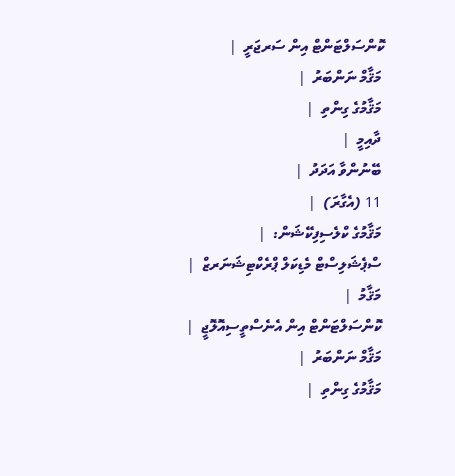ކޮންސަލްޓަންޓް އިން ސަރޖަރީ  |
 މަޤާމް ނަންބަރު  |
 މަޤާމުގެ ގިންތި  |
 ދާއިމީ  |
 ބޭނުންވާ އަދަދު  |
 11 (އެގާރަ)  |
 މަޤާމުގެ ކްލެސިފިކޭޝަން:  |
 ސްޕެޝަލިސްޓް މެޑިކަލް ޕްރެކްޓިޝަނަރޒް  |
 މަޤާމު  |
 ކޮންސަލްޓަންޓް އިން އެނެސްތީސިއޮލޮޖީ  |
 މަޤާމް ނަންބަރު  |
 މަޤާމުގެ ގިންތި  |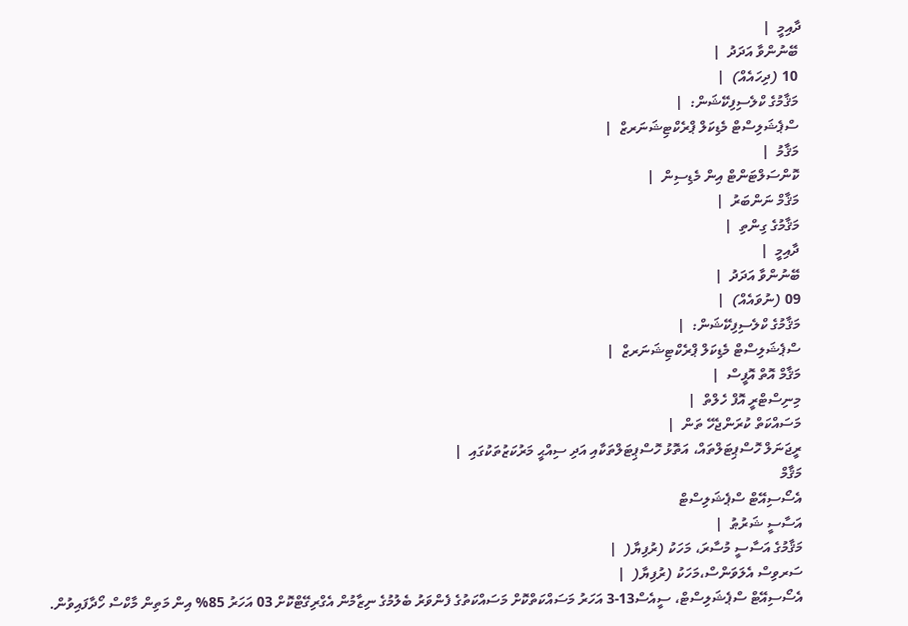ދާއިމީ  |
 ބޭނުންވާ އަދަދު  |
 10 (ދިހައެއް)  |
 މަޤާމުގެ ކްލެސިފިކޭޝަން:  |
 ސްޕެޝަލިސްޓް މެޑިކަލް ޕްރެކްޓިޝަނަރޒް  |
 މަޤާމު  |
 ކޮންސަލްޓަންޓް އިން މެޑިސިން  |
 މަޤާމް ނަންބަރު  |
 މަޤާމުގެ ގިންތި  |
 ދާއިމީ  |
 ބޭނުންވާ އަދަދު  |
 09 (ނުވައެއް)  |
 މަޤާމުގެ ކްލެސިފިކޭޝަން:  |
 ސްޕެޝަލިސްޓް މެޑިކަލް ޕްރެކްޓިޝަނަރޒް  |
 މަޤާމް އޮތް އޮފީސް  |
 މިނިސްޓްރީ އޮފް ހެލްތް  |
 މަސައްކަތް ކުރަންޖެހޭ ތަން  |
 ރީޖަނަލް ހޮސްޕިޓަލްތައް، އަތޮޅު ހޮސްޕިޓަލްތަކާއި އަދި ސިއްޙީ މަރުކަޒުތަކުގައި  |
 މަޤާމް
 އެސޯސިއޭޓް ސްޕެޝަލިސްޓް
 އަސާސީ ޝަރުޠު  |
 މަޤާމުގެ އަސާސީ މުސާރަ، މަހަކު (ރުފިޔާ(  |
 ސަރވިސް އެލަވަންސް،މަހަކު (ރުފިޔާ(  |
 އެސޯސިއޭޓް ސްޕެޝަލިސްޓް، ސީއެސް13-3 އަހަރު މަސައްކަތްކޮށް މަސައްކަތުގެ ފެންވަރު ބެލުމުގެ ނިޒާމުން އެގްރިގޭޓްކޮށް 03 އަހަރު 85% އިން މަތިން މާކްސް ހޯދާފައިވުން.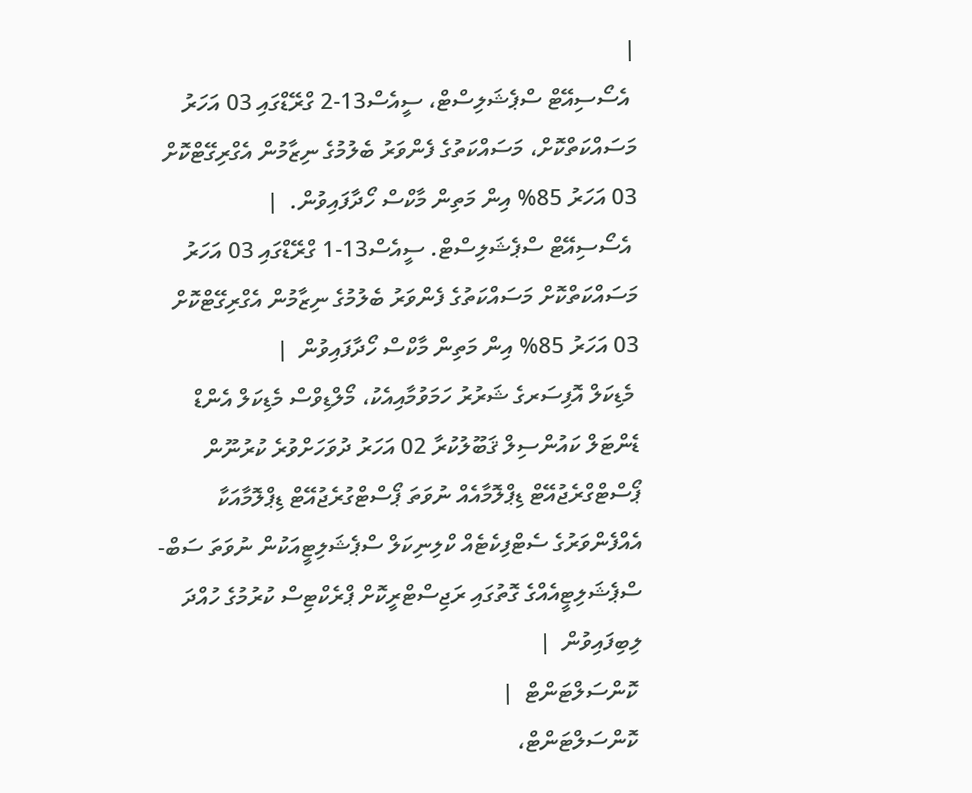|
 އެސޯސިއޭޓް ސްޕެޝަލިސްޓް، ސީއެސް13-2 ގްރޭޑްގައި 03 އަހަރު މަސައްކަތްކޮށް، މަސައްކަތުގެ ފެންވަރު ބެލުމުގެ ނިޒާމުން އެގްރިގޭޓްކޮށް 03 އަހަރު 85% އިން މަތިން މާކްސް ހޯދާފައިވުން.  |
 އެސޯސިއޭޓް ސްޕެޝަލިސްޓް. ސީއެސް13-1 ގްރޭޑްގައި 03 އަހަރު މަސައްކަތްކޮށް މަސައްކަތުގެ ފެންވަރު ބެލުމުގެ ނިޒާމުން އެގްރިގޭޓްކޮށް 03 އަހަރު 85% އިން މަތިން މާކްސް ހޯދާފައިވުން  |
 މެޑިކަލް އޮފިސަރގެ ޝަރުރު ހަމަވުމާއިއެކު، މޯލްޑިވްސް މެޑިކަލް އެންޑް ޑެންޓަލް ކައުންސިލް ޤަބޫލުކުރާ 02 އަހަރު ދުވަހަށްވުރެ ކުރުނޫން ޕޯސްޓްގްރެޖުއޭޓް ޑިޕްލޮމާއެއް ނުވަތަ ޕޯސްޓްގުރެޖުއޭޓް ޑިޕްލޮމާއަކާ އެއްފެންވަރުގެ ސެޓްފިކެޓެއް ކްލިނިކަލް ސްޕެޝަލިޓީއަކުން ނުވަތަ ސަބް-ސްޕެޝަލިޓީއެއްގެ ގޮތުގައި ރަޖިސްޓްރީކޮށް ޕްރެކްޓިސް ކުރުމުގެ ހުއްދަ ލިބިފައިވުން  |
 ކޮންސަލްޓަންޓް  |
 ކޮންސަލްޓަންޓް،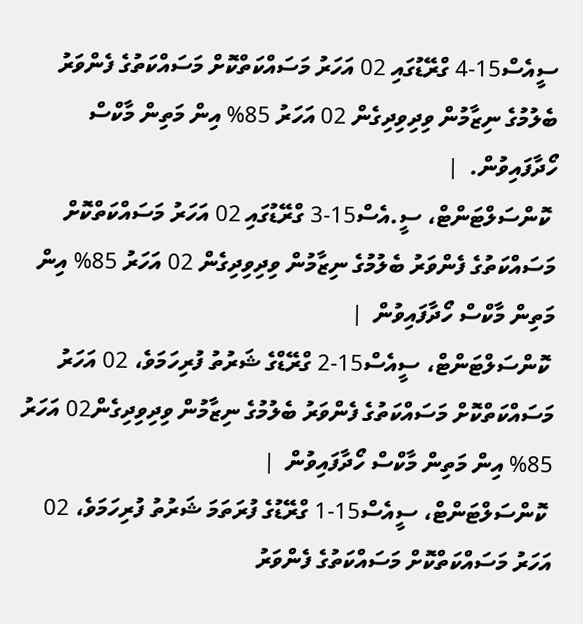ސީއެސް15-4 ގްރޭޑުގައި 02 އަހަރު މަސައްކަތްކޮށް މަސައްކަތުގެ ފެންވަރު ބެލުމުގެ ނިޒާމުން ވިދިވިދިގެން 02 އަހަރު 85% އިން މަތިން މާކްސް ހޯދާފައިވުން.  |
 ކޮންސަލްޓަންޓް، ސީ.އެސް15-3 ގްރޭޑުގައި 02 އަހަރު މަސައްކަތްކޮށް މަސައްކަތުގެ ފެންވަރު ބެލުމުގެ ނިޒާމުން ވިދިވިދިގެން 02 އަހަރު 85% އިން މަތިން މާކްސް ހޯދާފައިވުން  |
 ކޮންސަލްޓަންޓް، ސީއެސް15-2 ގްރޭޑްގެ ޝަރުތު ފުރިހަމަވެ، 02 އަހަރު މަސައްކަތްކޮށް މަސައްކަތުގެ ފެންވަރު ބެލުމުގެ ނިޒާމުން ވިދިވިދިގެން02 އަހަރު 85% އިން މަތިން މާކްސް ހޯދާފައިވުން  |
 ކޮންސަލްޓަންޓް، ސީއެސް15-1 ގްރޭޑުގެ ފުރަތަމަ ޝަރުތު ފުރިހަމަވެ، 02 އަހަރު މަސައްކަތްކޮށް މަސައްކަތުގެ ފެންވަރު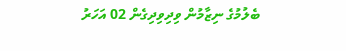ބެލުމުގެ ނިޒާމުން ވިދިވިދިގެން 02 އަހަރު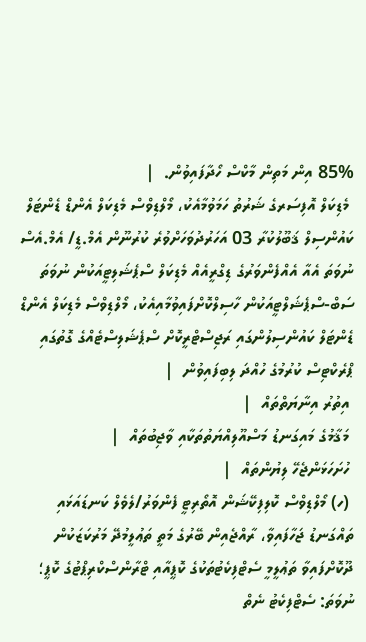85% އިން މަތިން މާކްސް ހޯދާފައިވުން.  |
 މެޑިކަލް އޮފިސަރގެ ޝަރުތު ހަމަވުމާއެކު، މޯލްޑިވްސް މެޑިކަލް އެންޑް ޑެންޓަލް ކައުންސިލް ޤަބޫލުކުރާ 03 އަހަރުދުވަހަށްވުރެ ކުރުނޫން އެމް.ޑީ/ އެމް.އެސް ނުވަތަ އެއާ އެއްފެންވަރުގެ ޑިގްރީއެއް މެޑިކަލް ސްޕެޝަލިޓީއަކުން ނުވަތަ ސަބް-ސްޕެޝަލްޓީއަކުން ހާސިލްކޮށްފައިވުމާއިއެކު، މޯލްޑިވްސް މެޑިކަލް އެންޑް ޑެންޓަލް ކައުންސިލުންގައި ރަޖިސްޓްރީކޮށް ސްޕެޝަލިސްޓެއްގެ ގޮތުގައި ޕްރެކްޓިސް ކުރުމުގެ ހުއްދަ ލިބިފައިވުން  |
 އިތުރު އިނާޔަތްތައް  |
 މަޤާމުގެ މައިގަނޑު މަސްއޫލިއްޔަތުތަކާއި ވާޖިބުތައް  |
 ހުށަހަޅަންޖެހޭ ލިޔުންތައް  |
 (ހ) މޯލްޑިވްސް ކޮލިފިކޭޝަން އޮތޯރިޓީ ފެންވަރު/ލެވެލް ކަނޑައަޅައި ތައްގަނޑު ޖަހާފައިވާ، ރާއްޖެއިން ބޭރުގެ މަތީ ތަޢުލީމުދޭ މަރުކަޒަކުން ދޫކޮށްފައިވާ ތަޢުލީމީ ސެޓްފިކެޓުތަކުގެ ކޮޕީއާއި ޓްރާންސްކްރިޕްޓުގެ ކޮޕީ؛ ނުވަތަ: ސެޓްފިކެޓު ނެތް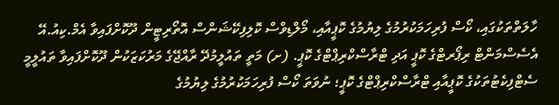ހާލަތްތަކުގައި، ކޯސް ފުރިހަމަކުރުމުގެ ލިޔުމުގެ ކޮޕީއާއި، މޯލްޑިވްސް ކޮލިފިކޭޝަންސް އޮތޯރިޓީން ދޫކޮށްފައިވާ އެމް.ކިއު.އޭ އެސެސްމަންޓް ރިޕޯރޓްގެ ކޮޕީ އަދި ޓްރާސްކްރިޕްޓްގެ ކޮޕީ. (ށ) މަތީ ތައުލީމުދޭ ރާއްޖޭގެ މަރުކަޒަކުން ދޫކޮށްފައިވާ ތައުލީމީ ސެޓްފިކެޓުތަކުގެ ކޮޕީއާއި ޓްރާސްކްރިޕްޓްގެ ކޮޕީ؛ ނުވަތަ ކޯސް ފުރިހަމަކުރުމުގެ ލިޔުމުގެ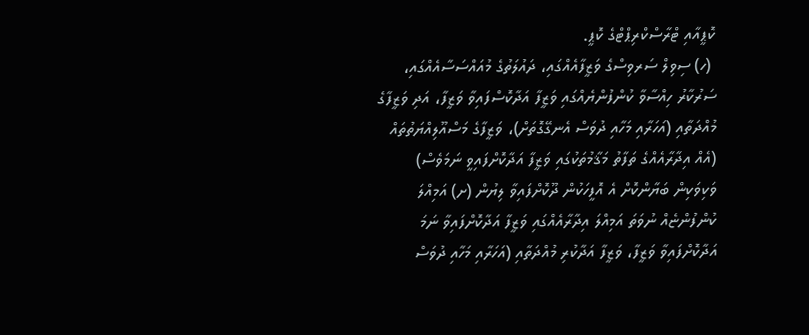ކޮޕީއާއި ޓްރާސްކްރިޕްޓްގެ ކޮޕީ.
 (ހ) ސިވިލް ސަރވިސްގެ ވަޒީފާއެއްގައި، ދައުލަތުގެ މުއައްސަސާއެއްގައި، ސަރުކާރު ހިއްސާވާ ކުންފުންޔެއްގައި ވަޒީފާ އަދާކޮސްފައިވާ ވަޒީފާ، އަދި ވަޒީފާގެ މުއްދަތާއި (އަހަރާއި މަހާއި ދުވަސް އެނގޭގޮތަށް)، ވަޒީފާގެ މަސްއޫލިއްޔަތުތައް (އެއް އިދާރާއެއްގެ ތަފާތު މަޤާމުތަކުގައި ވަޒީފާ އަދާކޮށްފައިވީ ނަމަވެސް) ވަކިވަކިން ބަޔާންކޮށް އެ އޮފީހަކުން ދޫކޮށްފައިވާ ލިޔުން (ށ) އަމިއްލަ ކުންފުންޏެއް ނުވަތަ އަމިއްލަ އިދާރާއެއްގައި ވަޒީފާ އަދާކޮށްފައިވާ ނަމަ އަދާކޮށްފައިވާ ވަޒީފާ، ވަޒީފާ އަދާކުރި މުއްދަތާއި (އަހަރާއި މަހާއި ދުވަސް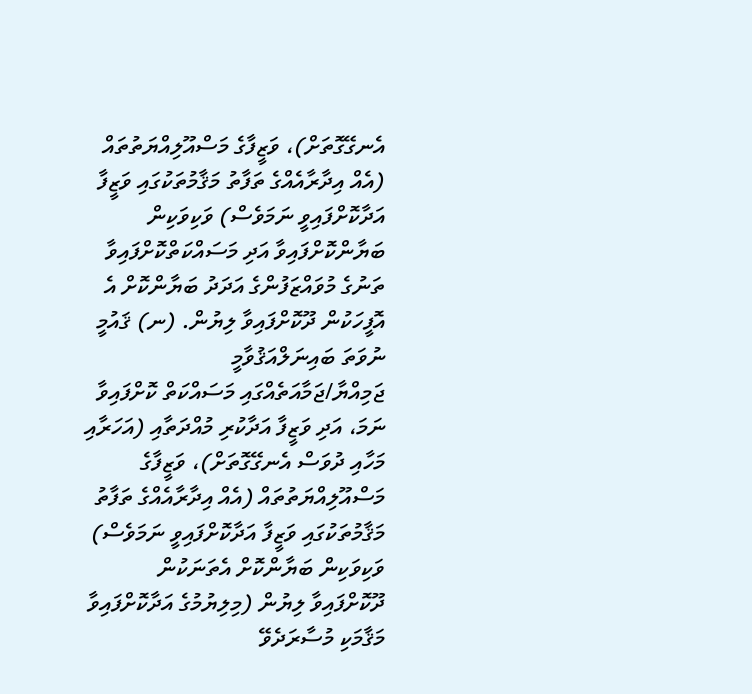އެނގޭގޮތަށް)، ވަޒީފާގެ މަސްއޫލިއްޔަތުތައް (އެއް އިދާރާއެއްގެ ތަފާތު މަޤާމުތަކުގައި ވަޒީފާ އަދާކޮށްފައިވީ ނަމަވެސް) ވަކިވަކިން ބަޔާންކޮށްފައިވާ އަދި މަސައްކަތްކޮށްފައިވާ ތަނުގެ މުވައްޒަފުންގެ އަދަދު ބަޔާންކޮށް އެ އޮފީހަކުން ދޫކޮށްފައިވާ ލިޔުން. (ނ) ޤައުމީ ނުވަތަ ބައިނަލްއަޤުވާމީ ޖަމިއްޔާ/ޖަމާއަތެއްގައި މަސައްކަތް ކޮށްފައިވާ ނަމަ، އަދި ވަޒީފާ އަދާކުރި މުއްދަތާއި (އަހަރާއި މަހާއި ދުވަސް އެނގޭގޮތަށް)، ވަޒީފާގެ މަސްއޫލިއްޔަތުތައް (އެއް އިދާރާއެއްގެ ތަފާތު މަޤާމުތަކުގައި ވަޒީފާ އަދާކޮށްފައިވީ ނަމަވެސް) ވަކިވަކިން ބަޔާންކޮށް އެތަނަކުން ދޫކޮށްފައިވާ ލިޔުން (މިލިޔުމުގެ އަދާކޮށްފައިވާ މަޤާމަކި މުސާރަދެވޭ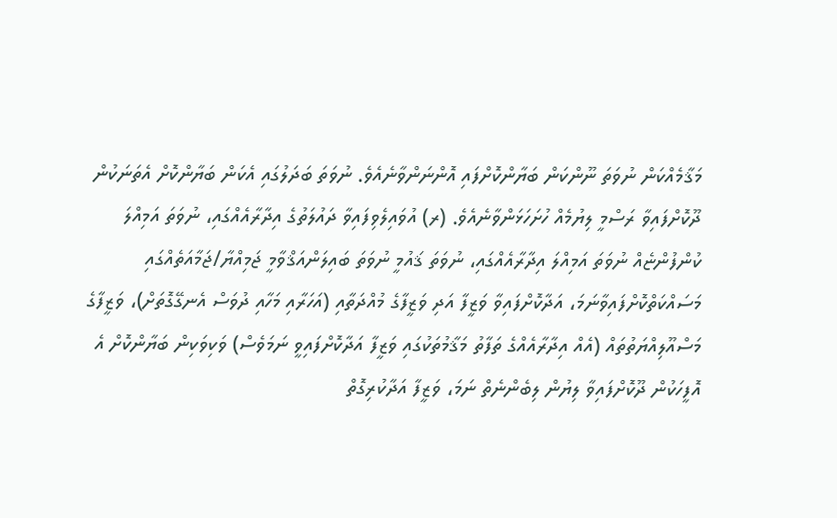މަޤާމެއްކަން ނުވަތަ ނޫންކަން ބަޔާންކޮށްފައި އޮންނަންވާނެއެވެ. ނުވަތަ ބަދަލުގައި އެކަން ބަޔާންކޮށް އެތަނަކުން ދޫކޮށްފައިވާ ރަސްމީ ލިޔުމެއް ހުށަހަޅަންވާނެއެވެ. (ރ) އުވައިލެވިފައިވާ ދައުލަތުގެ އިދާރާއެއްގައި، ނުވަތަ އަމިއްލަ ކުންފުންޏެއް ނުވަތަ އަމިއްލަ އިދާރާއެއްގައި، ނުވަތަ ޤައުމީ ނުވަތަ ބައިލަންއަޤްވާމީ ޖަމިއްޔާ/ޖަމާއަތެއްގައި މަސައްކަތްކޮށްފައިވާނަމަ، އަދާކޮށްފައިވާ ވަޒީފާ އަދި ވަޒީފާގެ މުއްދަތާއި (އަހަރާއި މަހާއި ދުވަސް އެނގޭގޮތަށް)، ވަޒީފާގެ މަސްއޫލިއްޔަތުތައް (އެއް އިދާރާއެއްގެ ތަފާތު މަޤާމުތަކުގައި ވަޒީފާ އަދާކޮށްފައިވީ ނަމަވެސް) ވަކިވަކިން ބަޔާންކޮށް އެ އޮފީހަކުން ދޫކޮށްފައިވާ ލިޔުން ލިބެންނެތް ނަމަ، ވަޒީފާ އަދާކުރިގޮތް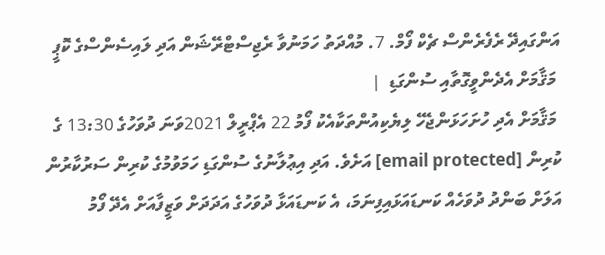އަންގައިދޭ ރެފެރެންސް ޗެކް ފޯމް. 7. މުއްދަތު ހަމަނުވާ ރެޖިސްޓްރޭޝަން އަދި ލައިސެންސްގެ ކޮޕީ
 މަޤާމަށް އެދެންވީގޮތާއި ސުންގަޑި  |
 މަޤާމަށް އެދި ހުށަހަޅަންޖެހޭ ލިޔެކިއުންތަކާއެކު ފޯމު 22 އެޕްރީލް 2021ވަނަ ދުވަހުގެ 13:30 ގެ ކުރިން [email protected] އަށެވެ. އަދި އިޢުލާނުގެ ސުންގަޑި ހަމަވުމުގެ ކުރިން ސަރުކާރުން އަލަށް ބަންދު ދުވަހެއް ކަނޑައަޅައިފިނަމަ، އެ ކަނޑައަޅާ ދުވަހުގެ އަދަދަށް ވަޒީފާއަށް އެދޭ ފޯމު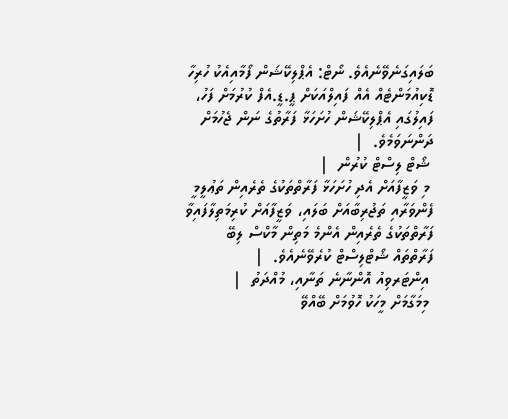ބަލައިގަނެވޭނެއެވެ. ނޯޓް: އެޕްލިކޭޝަން ފޯމާއިއެކު ހުރިހާ ޑޮކިއުމަންޓެއް އެއް ފައިލްއަކަށް ޕީ.ޑީ.އެފް ކުރުމަށް ފަހު، ފައިލުގައި އެޕްލިކޭޝަން ހުށަހަޅާ ފަރާތުގެ ނަން ޖެހުމަށް ދަންނަވަމެވެ.  |
 ޝޯޓް ލިސްޓް ކުރުން  |
 މި ވަޒީފާއަށް އެދި ހުށަހަޅާ ފަރާތްތަކުގެ ތެރެއިން ތަޢުލީމީ ފެންވަރާއި ތަޖުރިބާއަށް ބަލައި، ވަޒީފާއަށް ކުރިމަތިލާފައިވާ ފަރާތްތަކުގެ ތެރެއިން އެންމެ މަތިން މާކްސް ލިބޭ ފަރާތްތައް ޝޯޓްލިސްޓް ކުރެވޭނެއެވެ.  |
 އިންޓަރވިއު އޮންނާނެ ތަނާއި، މުއްދަތު  |
 މިމަގާމަށް މީހަކު ހޮވުމަށް ބޭއްވޭ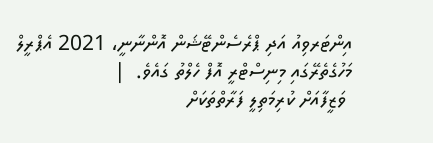އިންޓަރވިއު އަދި ޕްރެސެންޓޭޝަން އޮންނާނީ، 2021 އެޕްރީލް މަހުގެތެރޭގައި މިނިސްޓްރީ އޮފް ހެލްތު ގައެވެ.  |
 ވަޒީފާއަށް ކުރިމަތިލީ ފަރާތްތަކަށް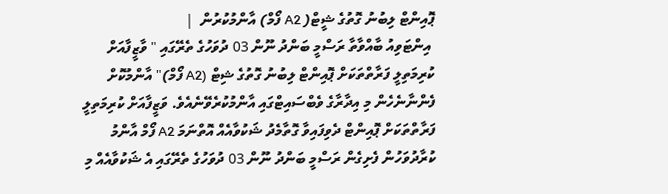ޕޮއިންޓް ލިބުނު ގޮތުގެ ޝީޓް( A2 ފޯމް) އާންމުކުރުން  |
 އިންޓަވިއު ބާއްވާތާ ރަސްމީ ބަންދު ނޫން 03 ދުވަހުގެ ތެރޭގައި " ވާޒީފާއަށް ކުރިމަތިލީ ފަރާތްތަކަށް ޕޮއިންޓް ލިބުނު ގޮތުގެ ޝިޓް (A2 ފޯމް)" އާންމުކޮށް ފެންނާނެހެން މި އިދާރާގެ ވެބްސައިޓްގައި އާންމުކުރެވޭނެއެވެ. ވަޒީފާއަށް ކުރިމަތިލީ ފަރާތްތަކަށް ޕޮއިންޓް ދެވިފައިވާ ގޮތާމެދު ޝަކުވާއެއް އޮތްނަމަ A2 ފޯމް އާންމު ކުރާދުވަހުން ފެށިގެން ރަސްމީ ބަންދު ނޫން 03 ދުވަހުގެ ތެރޭގައި އެ ޝަކުވާއެއް މި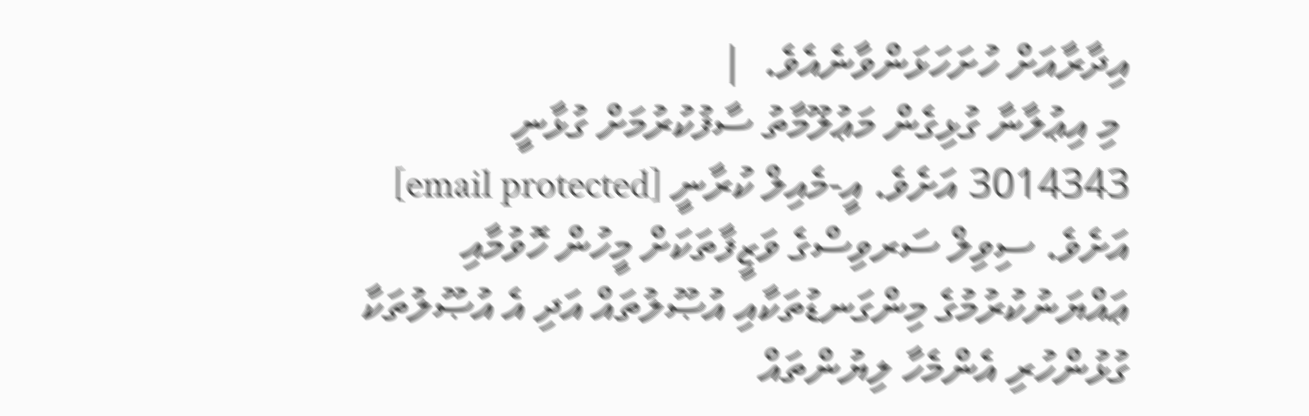އިދާރާއަށް ހުށަހަޅަންވާނެއެވެ.  |
 މި އިޢުލާނާ ގުޅިގެން މަޢުލޫމާތު ސާފުކުރުމަށް ގުޅާނީ 3014343 އަށެވެ. އީ-މެއިލް ކުރާނީ [email protected] އަށެވެ. ސިވިލް ސަރވިސްގެ ވަޒީފާތަކަށް މީހުން ހޮވުމާއި ޢައްޔަނުކުރުމުގެ މިންގަނޑުތަކާއި އުޞޫލުތައް އަދި އެ އުޞޫލުތަކާ ގުޅުންހުރި އެންމެހާ ލިޔުންތައް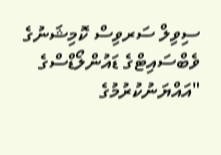ސިވިލް ސަރވިސް ކޮމިޝަނުގެ ވެބްސައިޓްގެ ޑައުންލޯޑްސްގެ "އައްޔަނުކުރުމުގެ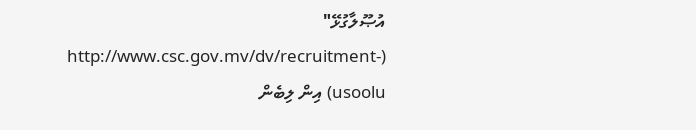އުޞޫލާގުޅޭ" (http://www.csc.gov.mv/dv/recruitment-usoolu) އިން ލިބެން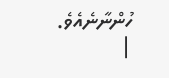ހުންނާނެއެވެ.  |